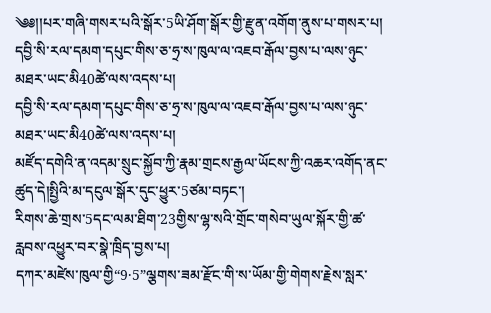༄༅།།པར་གཞི་གསར་པའི་སྒོར་5ཡི་ཤོག་སྒོར་གྱི་རྫུན་འགོག་ནུས་པ་གསར་པ།
དབྱི་སི་རལ་དམག་དཔུང་གིས་ཅ་ཧྲ་ས་ཁུལ་ལ་འཇབ་རྒོལ་བྱས་པ་ལས་ཉུང་མཐར་ཡང་མི40ཚེ་ལས་འདས་པ།
དབྱི་སི་རལ་དམག་དཔུང་གིས་ཅ་ཧྲ་ས་ཁུལ་ལ་འཇབ་རྒོལ་བྱས་པ་ལས་ཉུང་མཐར་ཡང་མི40ཚེ་ལས་འདས་པ།
མཛོད་དགེའི་ན་འདམ་སྲུང་སྐྱོབ་ཀྱི་རྣམ་གྲངས་རྒྱལ་ཡོངས་ཀྱི་འཆར་འགོད་ནང་ཚུད་དེ།སྤྱིའི་མ་དངུལ་སྒོར་དུང་ཕྱུར་5ཙམ་བཏང་།
རིགས་ཆེ་གྲས་5དང་ལམ་ཐིག་23གྱིས་ལྷ་སའི་གྲོང་གསེབ་ཡུལ་སྐོར་གྱི་ཚ་རླབས་འཕྱུར་བར་སྣེ་ཁྲིད་བྱས་པ།
དཀར་མཛེས་ཁུལ་གྱི“9·5”ལྕགས་ཟམ་རྫོང་གི་ས་ཡོམ་གྱི་གེགས་རྗེས་སླར་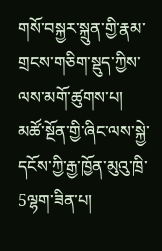གསོ་བསྐྱར་སྐྲུན་གྱི་རྣམ་གྲངས་གཅིག་སྡུད་ཀྱིས་ལས་མགོ་ཚུགས་པ།
མཚོ་སྔོན་གྱི་ཞིང་ལས་སྐྱེ་དངོས་ཀྱི་རྒྱ་ཁྱོན་མུའུ་ཁྲི་5ལྷག་ཟིན་པ།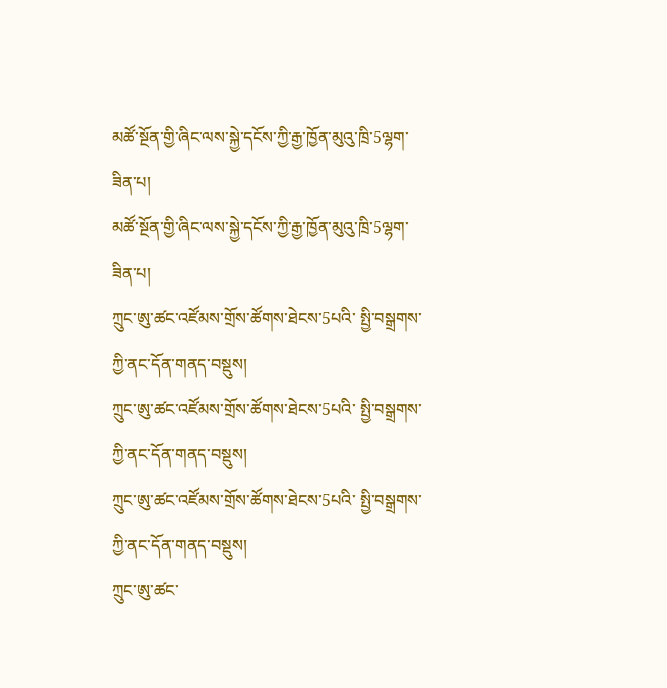མཚོ་སྔོན་གྱི་ཞིང་ལས་སྐྱེ་དངོས་ཀྱི་རྒྱ་ཁྱོན་མུའུ་ཁྲི་5ལྷག་ཟིན་པ།
མཚོ་སྔོན་གྱི་ཞིང་ལས་སྐྱེ་དངོས་ཀྱི་རྒྱ་ཁྱོན་མུའུ་ཁྲི་5ལྷག་ཟིན་པ།
ཀྲུང་ཨུ་ཚང་འཛོམས་གྲོས་ཚོགས་ཐེངས་5པའི་ སྤྱི་བསྒྲགས་ཀྱི་ནང་དོན་གནད་བསྡུས།
ཀྲུང་ཨུ་ཚང་འཛོམས་གྲོས་ཚོགས་ཐེངས་5པའི་ སྤྱི་བསྒྲགས་ཀྱི་ནང་དོན་གནད་བསྡུས།
ཀྲུང་ཨུ་ཚང་འཛོམས་གྲོས་ཚོགས་ཐེངས་5པའི་ སྤྱི་བསྒྲགས་ཀྱི་ནང་དོན་གནད་བསྡུས།
ཀྲུང་ཨུ་ཚང་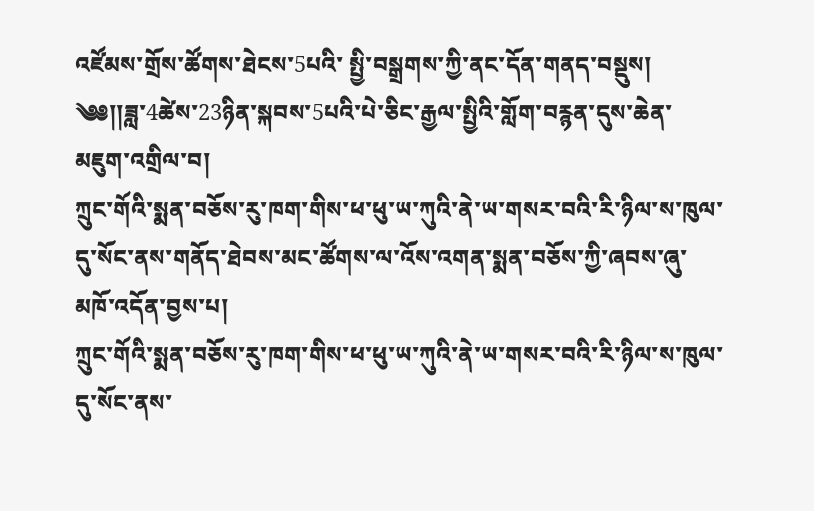འཛོམས་གྲོས་ཚོགས་ཐེངས་5པའི་ སྤྱི་བསྒྲགས་ཀྱི་ནང་དོན་གནད་བསྡུས།
༄༅།།ཟླ་4ཚེས་23ཉིན་སྐབས་5པའི་པེ་ཅིང་རྒྱལ་སྤྱིའི་གློག་བརྙན་དུས་ཆེན་མཇུག་འགྲིལ་བ།
ཀྲུང་གོའི་སྨན་བཅོས་རུ་ཁག་གིས་ཕ་ཕུ་ཡ་ཀུའི་ནེ་ཡ་གསར་བའི་རི་ཉིལ་ས་ཁུལ་དུ་སོང་ནས་གནོད་ཐེབས་མང་ཚོགས་ལ་འོས་འགན་སྨན་བཅོས་ཀྱི་ཞབས་ཞུ་མཁོ་འདོན་བྱས་པ།
ཀྲུང་གོའི་སྨན་བཅོས་རུ་ཁག་གིས་ཕ་ཕུ་ཡ་ཀུའི་ནེ་ཡ་གསར་བའི་རི་ཉིལ་ས་ཁུལ་དུ་སོང་ནས་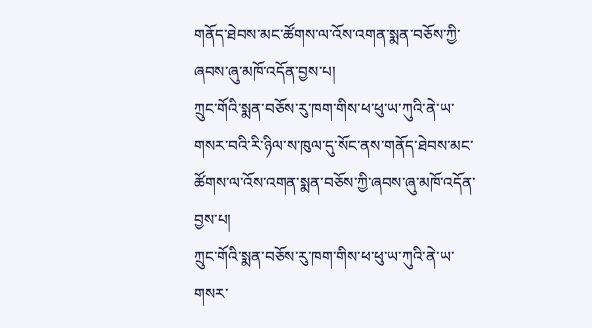གནོད་ཐེབས་མང་ཚོགས་ལ་འོས་འགན་སྨན་བཅོས་ཀྱི་ཞབས་ཞུ་མཁོ་འདོན་བྱས་པ།
ཀྲུང་གོའི་སྨན་བཅོས་རུ་ཁག་གིས་ཕ་ཕུ་ཡ་ཀུའི་ནེ་ཡ་གསར་བའི་རི་ཉིལ་ས་ཁུལ་དུ་སོང་ནས་གནོད་ཐེབས་མང་ཚོགས་ལ་འོས་འགན་སྨན་བཅོས་ཀྱི་ཞབས་ཞུ་མཁོ་འདོན་བྱས་པ།
ཀྲུང་གོའི་སྨན་བཅོས་རུ་ཁག་གིས་ཕ་ཕུ་ཡ་ཀུའི་ནེ་ཡ་གསར་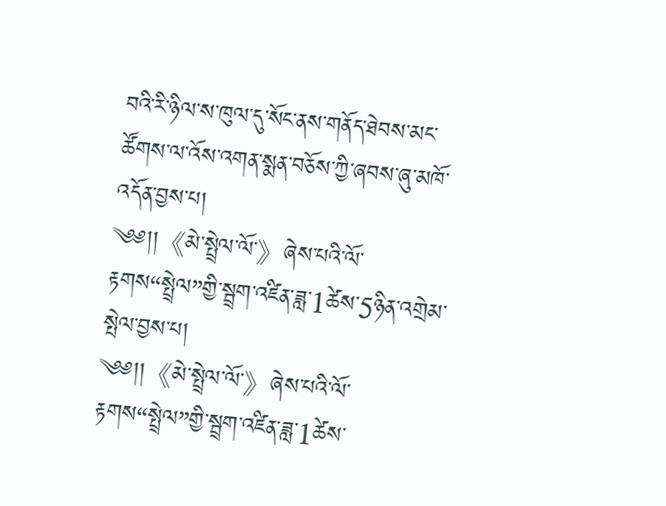བའི་རི་ཉིལ་ས་ཁུལ་དུ་སོང་ནས་གནོད་ཐེབས་མང་ཚོགས་ལ་འོས་འགན་སྨན་བཅོས་ཀྱི་ཞབས་ཞུ་མཁོ་འདོན་བྱས་པ།
༄༅།།《མེ་སྤྲེལ་ལོ་》ཞེས་པའི་ལོ་རྟགས“སྤྲེལ”གྱི་སྦྲག་འཛིན་ཟླ་1ཚེས་5ཉིན་འགྲེམ་སྤེལ་བྱས་པ།
༄༅།།《མེ་སྤྲེལ་ལོ་》ཞེས་པའི་ལོ་རྟགས“སྤྲེལ”གྱི་སྦྲག་འཛིན་ཟླ་1ཚེས་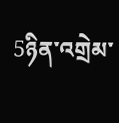5ཉིན་འགྲེམ་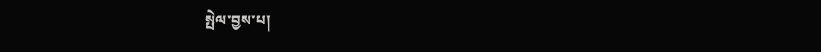སྤེལ་བྱས་པ།